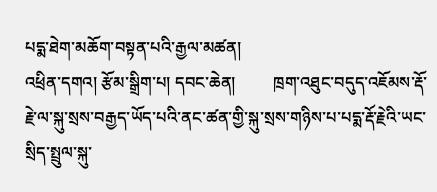པདྨ་ཐེག་མཆོག་བསྟན་པའི་རྒྱལ་མཚན།
འཕྲིན་དགའ། རྩོམ་སྒྲིག་པ། དབང་ཆེན།         ཁྲག་འཐུང་བདུད་འཇོམས་རྡོ་རྗེ་ལ་སྐུ་སྲས་བརྒྱད་ཡོད་པའི་ནང་ཚན་གྱི་སྐུ་སྲས་གཉིས་པ་པདྨ་རྡོ་རྗེའི་ཡང་སྲིད་སྤྲུལ་སྐུ་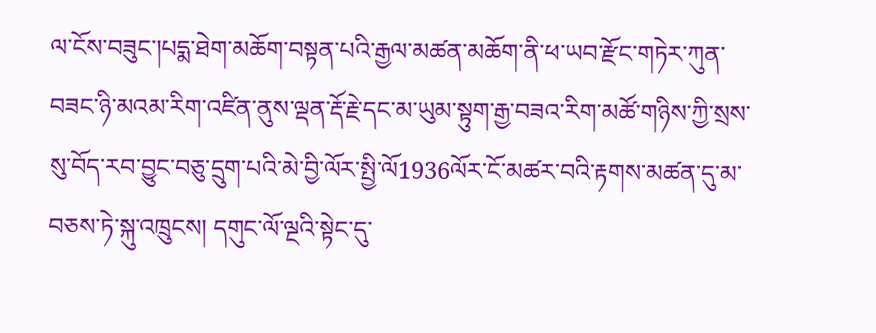ལ་ངོས་བཟུང་།པདྨ་ཐེག་མཆོག་བསྟན་པའི་རྒྱལ་མཚན་མཆོག་ནི་ཕ་ཡབ་རྫོང་གཏེར་ཀུན་བཟང་ཉི་མའམ་རིག་འཛིན་ནུས་ལྡན་རྡོ་རྗེ་དང་མ་ཡུམ་སྟུག་རྒྱ་བཟའ་རིག་མཚོ་གཉིས་ཀྱི་སྲས་སུ་བོད་རབ་བྱུང་བཅུ་དྲུག་པའི་མེ་བྱི་ལོར་སྤྱི་ལོ1936ལོར་ངོ་མཚར་བའི་རྟགས་མཚན་དུ་མ་བཅས་ཏེ་སྐུ་འཁྲུངས། དགུང་ལོ་ལྔའི་སྟེང་དུ་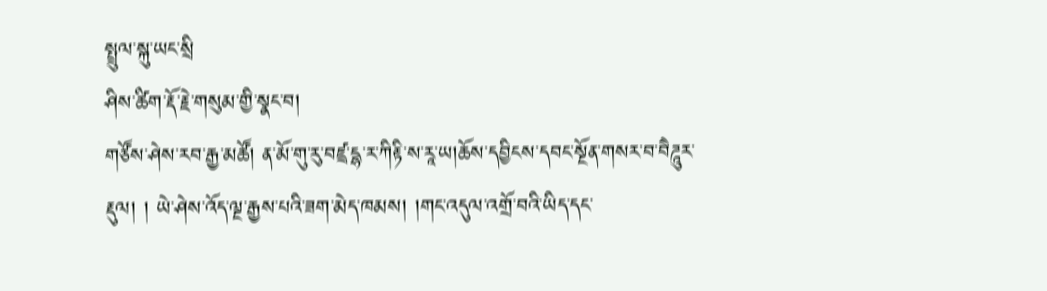སྤྲུལ་སྐུ་ཡང་སྲི
ཤིས་ཚིག་རྡོ་རྗེ་གསུམ་གྱི་སྣང་བ།
གཙོས་ཤེས་རབ་རྒྱ་མཚོ། ན་མོ་གུ་རུ་བཛྲ་དྷ་ར་ཀིརྟི་ས་རཱ་ཡ།ཆོས་དབྱིངས་དབང་སྔོན་གསར་བ་བཻཌཱུར་རྡུལ། ། ཡེ་ཤེས་འོད་ལྔ་རྒྱས་པའི་ཟག་མེད་ཁམས། །གང་འདུལ་འགྲོ་བའི་ཡིད་དང་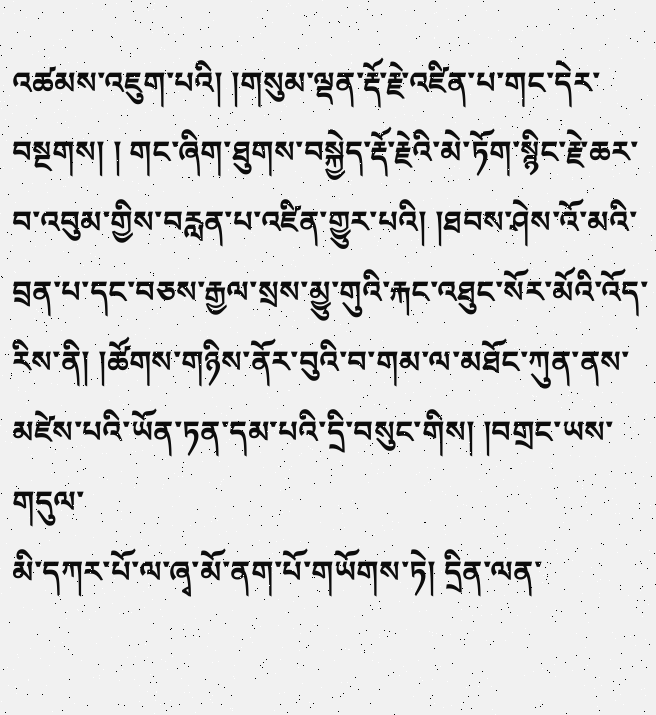འཚམས་འཇུག་པའི། །གསུམ་ལྡན་རྡོ་རྗེ་འཛིན་པ་གང་དེར་བསྔགས། ། གང་ཞིག་ཐུགས་བསྐྱེད་རྡོ་རྗེའི་མེ་ཏོག་སྙིང་རྗེ་ཆར་བ་འབུམ་གྱིས་བརླན་པ་འཛིན་གྱུར་པའི། །ཐབས་ཤེས་འོ་མའི་བྲན་པ་དང་བཅས་རྒྱལ་སྲས་མྱུ་གུའི་རྐང་འཐུང་སོར་མོའི་འོད་རིས་ནི། །ཚོགས་གཉིས་ནོར་བུའི་བ་གམ་ལ་མཐོང་ཀུན་ནས་མཛེས་པའི་ཡོན་ཏན་དམ་པའི་དྲི་བསུང་གིས། །བགྲང་ཡས་གདུལ་
མི་དཀར་པོ་ལ་ཞྭ་མོ་ནག་པོ་གཡོགས་ཏེ། དྲིན་ལན་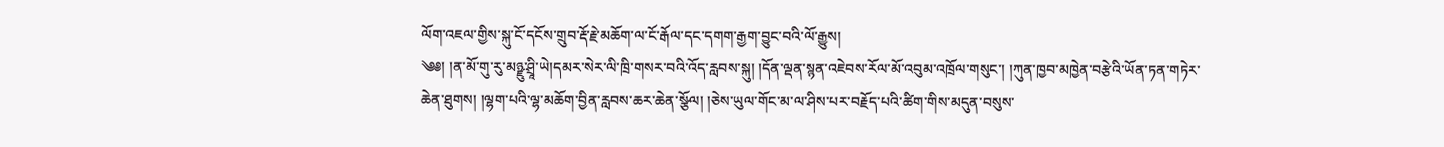ལོག་འཇལ་གྱིས་སྐུ་ངོ་དངོས་གྲུབ་རྡོ་རྗེ་མཆོག་ལ་ངོ་རྒོལ་དང་དགག་རྒྱག་བྱུང་བའི་ལོ་རྒྱུས།
༄༅། །ན་མོ་གུ་རུ་མཉྫུ་ཤྲཱི་ཡེ།དམར་སེར་ལི་ཁྲི་གསར་བའི་འོད་རླབས་སྐུ། །དོན་ལྡན་སྙན་འཇེབས་རོལ་མོ་འབུམ་འཁྲོལ་གསུང་། །ཀུན་ཁྱབ་མཁྱེན་བརྩེའི་ཡོན་ཏན་གཏེར་ཆེན་ཐུགས། །ལྷག་པའི་ལྷ་མཆོག་བྱིན་རླབས་ཆར་ཆེན་སྩོལ། །ཅེས་ཡུལ་གོང་མ་ལ་ཤིས་པར་བརྗོད་པའི་ཚིག་གིས་མདུན་བསུས་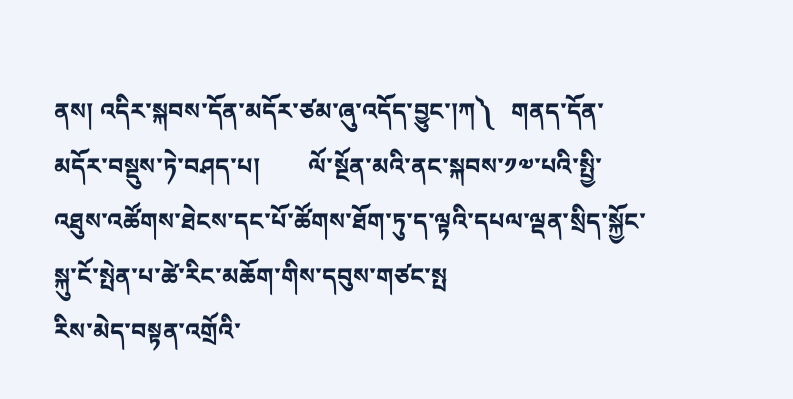ནས། འདིར་སྐབས་དོན་མདོར་ཙམ་ཞུ་འདོད་བྱུང་།ཀ༽   གནད་དོན་མདོར་བསྡུས་ཏེ་བཤད་པ།        ལོ་སྔོན་མའི་ནང་སྐབས་༡༧་པའི་སྤྱི་འཐུས་འཚོགས་ཐེངས་དང་པོ་ཚོགས་ཐོག་ཏུ་ད་ལྟའི་དཔལ་ལྡན་སྲིད་སྐྱོང་སྐུ་ངོ་སྤེན་པ་ཚེ་རིང་མཆོག་གིས་དབུས་གཙང་སྤ
རིས་མེད་བསྟན་འགྲོའི་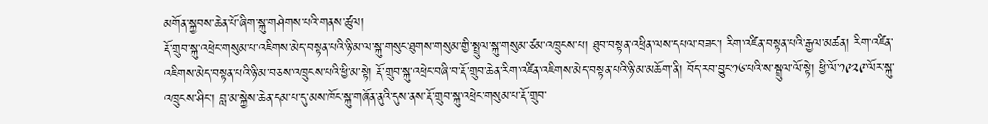མགོན་སྐྱབས་ཆེན་པོ་ཞིག་སྐུ་གཤེགས་པའི་གནས་ཚུལ།
རྡོ་གྲུབ་སྐུ་འཕྲེང་གསུམ་པ་འཇིགས་མེད་བསྟན་པའི་ཉི་མ་ལ་སྐུ་གསུང་ཐུགས་གསུམ་གྱི་སྤྲུལ་སྐུ་གསུམ་ཙམ་འཁྲུངས་པ། ཐུབ་བསྟན་འཕྲིན་ལས་དཔལ་བཟང་། རིག་འཛིན་བསྟན་པའི་རྒྱལ་མཚན། རིག་འཛིན་འཇིགས་མེད་བསྟན་པའི་ཉི་མ་བཅས་འཁྲུངས་པའི་ཕྱི་མ་སྟེ། རྡོ་གྲུབ་སྐུ་འཕྲེང་བཞི་བ་རྡོ་གྲུབ་ཆེན་རིག་འཛིན་འཇིགས་མེད་བསྟན་པའི་ཉི་མ་མཆོག་ནི། བོད་རབ་བྱུང་༡༦་པའི་ས་སྦྲུལ་ལོ་སྟེ། ཕྱི་ལོ་༡༩༢༩་ལོར་སྐུ་འཁྲུངས་ཤིང་། བླ་མ་སྐྱེས་ཆེན་དམ་པ་དུ་མས་ཁོང་སྐུ་གཞོན་ནུའི་དུས་ནས་རྡོ་གྲུབ་སྐུ་འཕྲེང་གསུམ་པ་རྡོ་གྲུབ་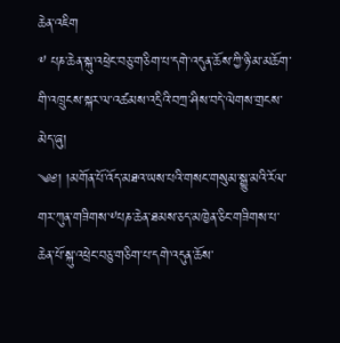ཆེན་འཇིག
༸ པཎ་ཆེན་སྐུ་འཕྲེང་བཅུ་གཅིག་པ་དགེ་འདུན་ཆོས་ཀྱི་ཉི་མ་མཆོག་གི་འཁྲུངས་སྐར་ལ་འཚམས་འདྲིའི་བཀྲ་ཤིས་བདེ་ལེགས་གྲངས་མེད་ཞུ།
༄༅། །མགོན་པོ་འོད་མཐའ་ཡས་པའི་གསང་གསུམ་སྒྱུ་མའི་རོལ་གར་ཀུན་གཟིགས་༸པཎ་ཆེན་ཐམས་ཅད་མཁྱེན་ཅིང་གཟིགས་པ་ཆེན་པོ་སྐུ་འཕྲེང་བཅུ་གཅིག་པ་དགེ་འདུན་ཆོས་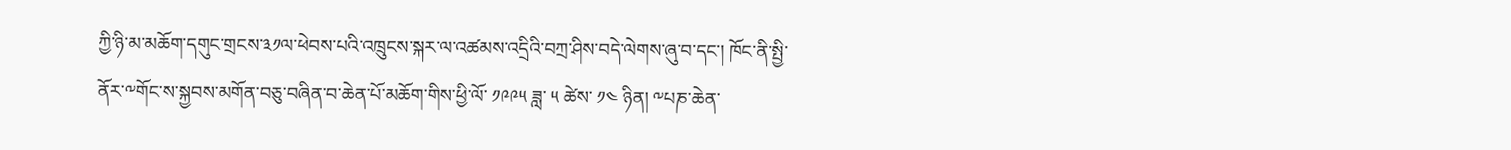ཀྱི་ཉི་མ་མཆོག་དགུང་གྲངས་༣༡ལ་ཕེབས་པའི་འཁྲུངས་སྐར་ལ་འཚམས་འདྲིའི་བཀྲ་ཤིས་བདེ་ལེགས་ཞུ་བ་དང་། ཁོང་ནི་སྤྱི་ནོར་༸གོང་ས་སྐྱབས་མགོན་བཅུ་བཞིན་བ་ཆེན་པོ་མཆོག་གིས་ཕྱི་ལོ་ ༡༩༩༥ ཟླ་ ༥ ཚེས་ ༡༤ ཉིན། ༸པཎ་ཆེན་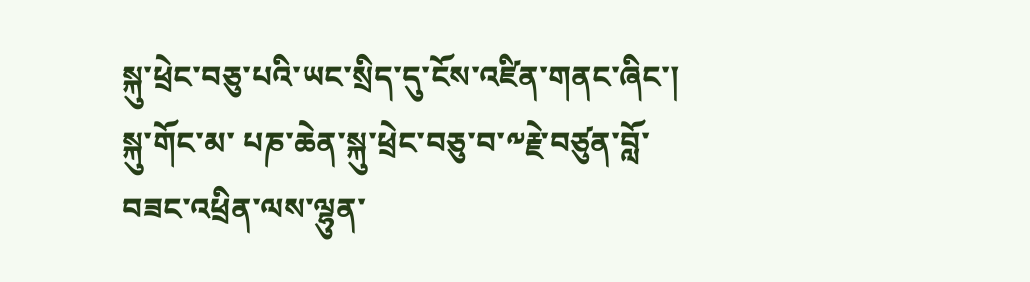སྐུ་ཕྲེང་བཅུ་པའི་ཡང་སྲིད་དུ་ངོས་འཛིན་གནང་ཞིང་། སྐུ་གོང་མ་ པཎ་ཆེན་སྐུ་ཕྲེང་བཅུ་བ་༸རྗེ་བཙུན་བློ་བཟང་འཕྲིན་ལས་ལྷུན་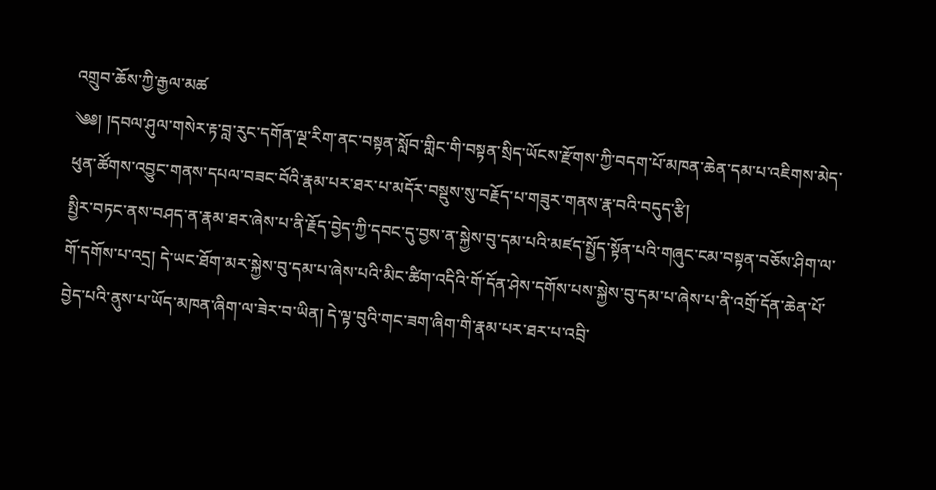འགྲུབ་ཆོས་ཀྱི་རྒྱལ་མཚ
༄༅། །དབལ་ཤུལ་གསེར་རྟ་བླ་རུང་དགོན་ལྔ་རིག་ནང་བསྟན་སློབ་གླིང་གི་བསྟན་སྲིད་ཡོངས་རྫོགས་ཀྱི་བདག་པོ་མཁན་ཆེན་དམ་པ་འཇིགས་མེད་ཕུན་ཚོགས་འབྱུང་གནས་དཔལ་བཟང་བོའི་རྣམ་པར་ཐར་པ་མདོར་བསྡུས་སུ་བརྗོད་པ་གཟུར་གནས་རྣ་བའི་བདུད་རྩི།
སྤྱིར་བཏང་ནས་བཤད་ན་རྣམ་ཐར་ཞེས་པ་ནི་རྗོད་བྱེད་ཀྱི་དབང་དུ་བྱས་ན་སྐྱེས་བུ་དམ་པའི་མཛད་སྤྱོད་སྟོན་པའི་གཞུང་ངམ་བསྟན་བཅོས་ཤིག་ལ་གོ་དགོས་པ་འདྲ། དེ་ཡང་ཐོག་མར་སྐྱེས་བུ་དམ་པ་ཞེས་པའི་མིང་ཚིག་འདིའི་གོ་དོན་ཤེས་དགོས་པས་སྐྱེས་བུ་དམ་པ་ཞེས་པ་ནི་འགྲོ་དོན་ཆེན་པོ་བྱེད་པའི་ནུས་པ་ཡོད་མཁན་ཞིག་ལ་ཟེར་བ་ཡིན། དེ་ལྟ་བུའི་གང་ཟག་ཞིག་གི་རྣམ་པར་ཐར་པ་འབྲི་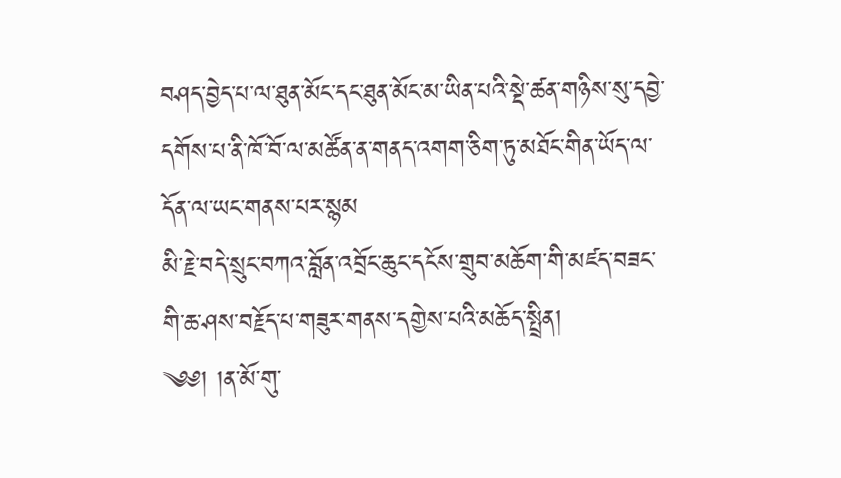བཤད་བྱེད་པ་ལ་ཐུན་མོང་དང་ཐུན་མོང་མ་ཡིན་པའི་སྡེ་ཚན་གཉིས་སུ་དབྱེ་དགོས་པ་ནི་ཁོ་བོ་ལ་མཚོན་ན་གནད་འགག་ཅིག་ཏུ་མཐོང་གིན་ཡོད་ལ་དོན་ལ་ཡང་གནས་པར་སྙམ
མི་རྗེ་བདེ་སྲུང་བཀའ་བློན་འབྲོང་ཆུང་དངོས་གྲུབ་མཆོག་གི་མཛད་བཟང་གི་ཆ་ཤས་བརྗོད་པ་གཟུར་གནས་དགྱེས་པའི་མཆོད་སྤྲིན།
༄༅། །ན་མོ་གུ་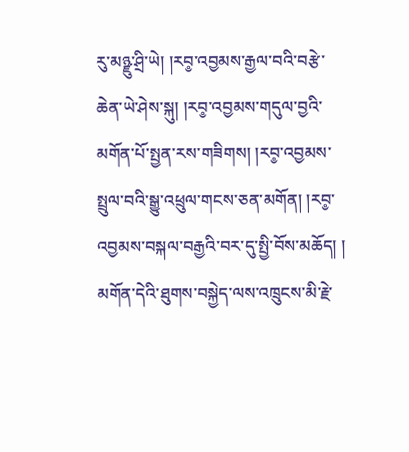རུ་མཉྫུ་ཤྲི་ཡེ། །རབ༵་འབྱམས་རྒྱལ་བའི་བརྩེ་ཆེན་ཡེ་ཤེས་སྐུ། །རབ༵་འབྱམས་གདུལ་བྱའི་མགོན་པོ་སྤྱན་རས་གཟིགས། །རབ༵་འབྱམས་སྤྲུལ་བའི་སྒྱུ་འཕྲུལ་གངས་ཅན་མགོན། །རབ༵་འབྱམས་བསྐལ་བརྒྱའི་བར་དུ་སྤྱི་བོས་མཆོད། ། མགོན་དེའི་ཐུགས་བསྐྱེད་ལས་འཁྲུངས་མི་རྗེ་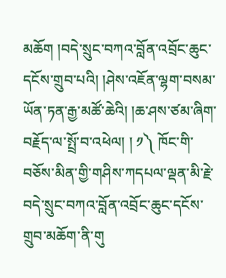མཆོག །བདེ་སྲུང་བཀའ་བློན་འབྲོང་ཆུང་དངོས་གྲུབ་པའི། །ཤེས་འཇོན་ལྷག་བསམ་ཡོན་ཏན་རྒྱ་མཚོ་ཆེའི། །ཆ་ཤས་ཙམ་ཞིག་བརྗོད་ལ་སྤྲོ་བ་འཕེལ། ། ༡༽ ཁོང་གི་བཅོས་མིན་གྱི་གཤིས་ཀདཔལ་ལྡན་མི་རྗེ་བདེ་སྲུང་བཀའ་བློན་འབྲོང་ཆུང་དངོས་གྲུབ་མཆོག་ནི་གུ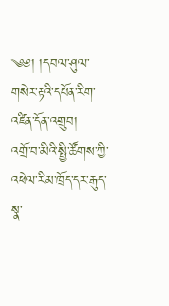༄༅། །དབལ་ཤུལ་གསེར་རྟའི་དཔོན་རིག་འཛིན་དོན་འགྲུབ།
འགྲོ་བ་མིའི་སྤྱི་ཚོགས་ཀྱི་འཕེལ་རིམ་ཁྲོད་དར་རྒུད་སྣ་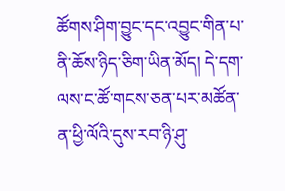ཚོགས་ཤིག་བྱུང་དང་འབྱུང་གིན་པ་ནི་ཆོས་ཉིད་ཅིག་ཡིན་མོད། དེ་དག་ལས་ང་ཚོ་གངས་ཅན་པར་མཚོན་ན་ཕྱི་ལོའི་དུས་རབ་ཉི་ཤུ་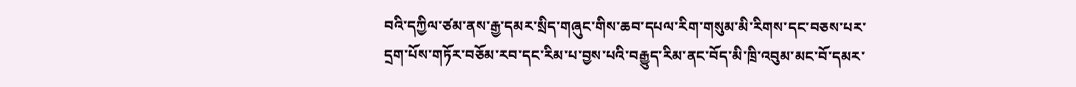བའི་དཀྱིལ་ཙམ་ནས་རྒྱ་དམར་སྲིད་གཞུང་གིས་ཆབ་དཔལ་རིག་གསུམ་མི་རིགས་དང་བཅས་པར་དྲག་པོས་གཏོར་བཅོམ་རབ་དང་རིམ་པ་བྱས་པའི་བརྒྱུད་རིམ་ནང་བོད་མི་ཁྲི་འབུམ་མང་བོ་དམར་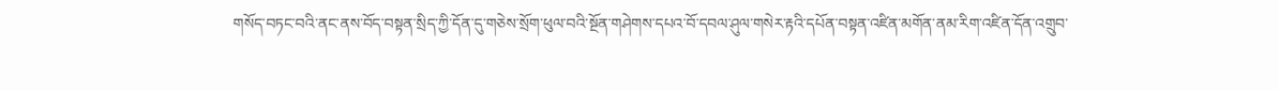གསོད་བཏང་བའི་ནང་ནས་བོད་བསྟན་སྲིད་ཀྱི་དོན་དུ་གཅེས་སྲོག་ཕུལ་བའི་སྔོན་གཤེགས་དཔའ་བོ་དབལ་ཤུལ་གསེར་རྟའི་དཔོན་བསྟན་འཛིན་མགོན་ནམ་རིག་འཛིན་དོན་འགྲུབ་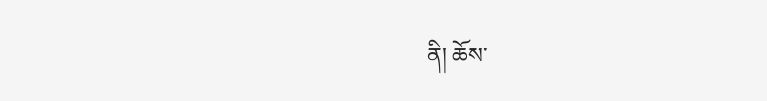ནི། ཆོས་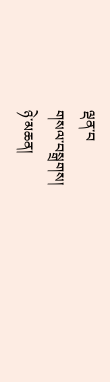ལྡན་བ
གསལ་བསྒྲགས།
ཉེ་མཆན།